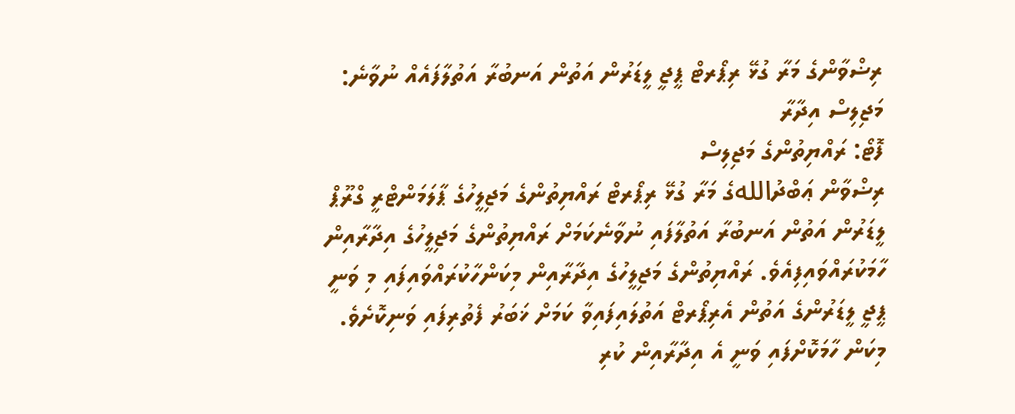ރިޟްވާންގެ މަރާ ގުޅޭ ރިޕޯރޓް ޕީޖީ ލީޑަރުން އަތުން އަނބުރާ އަތުލާފައެއް ނުވާނެ: މަޖިލިސް އިދާރާ
ފޮޓޯ: ރައްޔިތުންގެ މަޖިލިސް
ރިޟްވާން ޢަބްދުاللهގެ މަރާ ގުޅޭ ރިޕޯރޓް ރައްޔިތުންގެ މަޖިލީހުގެ ޕާލަމަންޓްރީ ގްރޫޕް ލީޑަރުން އަތުން އަނބުރާ އަތުލާފައި ނުވާނެކަމަށް ރައްޔިތުންގެ މަޖިލީހުގެ އިދާރާއިން ހާމަކުރައްވައިފިއެވެ. ރައްޔިތުންގެ މަޖިލީހުގެ އިދާރާއިން މިކަންހާކުރައްވައިފައި މި ވަނީ ޕީޖީ ލީޑަރުންގެ އަތުން އެރިޕޯރޓް އަތުލައިފައިވާ ކަމަށް ޚަބަރު ފެތުރިފައި ވަނިކޮށެވެ. މިކަން ހާމަކޮށްފައި ވަނީ އެ އިދާރާއިން ކުރި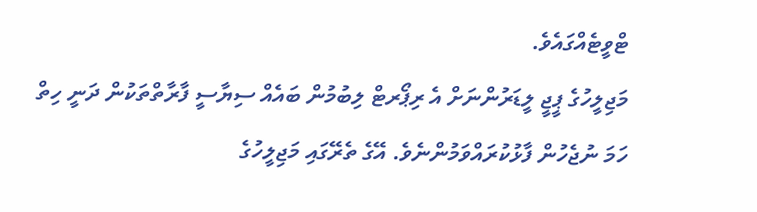ޓްވީޓެއްގައެވެ.
މަޖިލީހުގެ ޕީޖީ ލީޑަރުންނަށް އެ ރިޕޯރޓް ލިބުމުން ބައެއް ސިޔާސީ ފާރާތްތަކުން ދަނީ ހިތް ހަމަ ނުޖެހުން ފާޅުކުރައްވަމުންނެވެ. އޭގެ ތެރޭގައި މަޖިލީހުގެ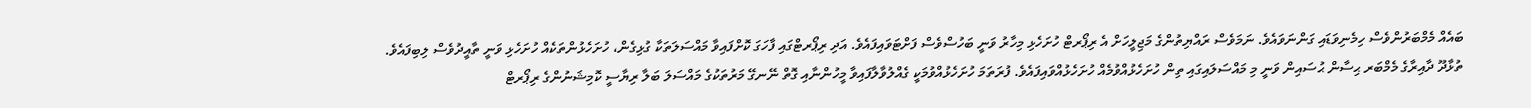ބައެއް މެމްބަރުންވެސް ހިމެނިވަޑައި ގަންނަވައެވެ. ނަމަވެސް ރައްޔިތުންގެ މަޖިލީހަށް އެ ރިޕޯރޓް ހުށަހެޅި މިހާރު ވަނީ ބަހުސްވެސް ފަށްޓަވައިފައެވެ. އަދި ރިޕޯރޓްގައި ފާހަގަ ކޮށްފައިވާ މައްސަލަތަކާ ގުޅިގެން، ހުށަހެޅުންތަކެއް ހުށަހެޅި ވަނީ ތާއީދުވެސް ލިބިފައެވެ.
ތުޅާދޫ ދާއިރާގެ މެމްބަރ ޙިސާން ޙުސައިން ވަނީ މި މައްސަލައިގައި ތިން ހުށަހެޅުއްވުމެއް ހުށަހެޅުއްވައިފައެވެ. ފުރަތަމަ ހުށަހެޅުއްވުމަކީ ގެއްލުވާލާފައިވާ މީހުންނާއި ގޮތް ނޭނގޭ މަރުތަކުގެ މައްސަލަ ބަލާ ރިޔާސީ ކޮމިޝަނުންގެ ރިޕޯރޓް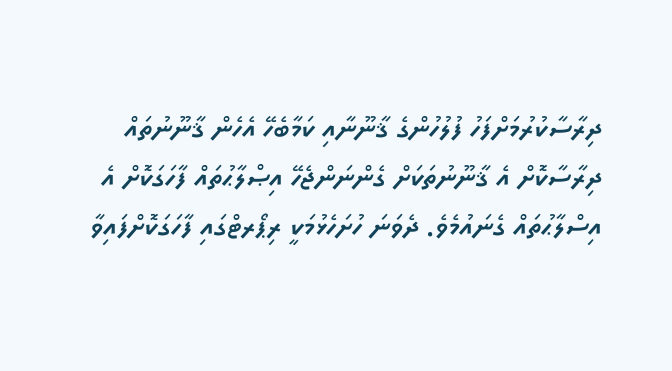ދިރާސާކުރުމަށްފަހު ފުލުހުންގެ ޤާނޫނާއި ކަމާބެހޭ އެހެން ޤާނޫނުތައް ދިރާސާކޮށް އެ ޤާނޫނުތަކަށް ގެންނަންޖެހޭ އިޞްލާޙުތައް ފާހަގަކޮށް އެ އިސްލާޙުތައް ގެނައުމެވެ. ދެވަނަ ހުށަހެޅުމަކީ ރިޕޯރޓްގައި ފާހަގަކޮށްފައިވާ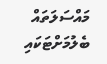މައްސަލަތައް ބެލުމަށްޓަކައި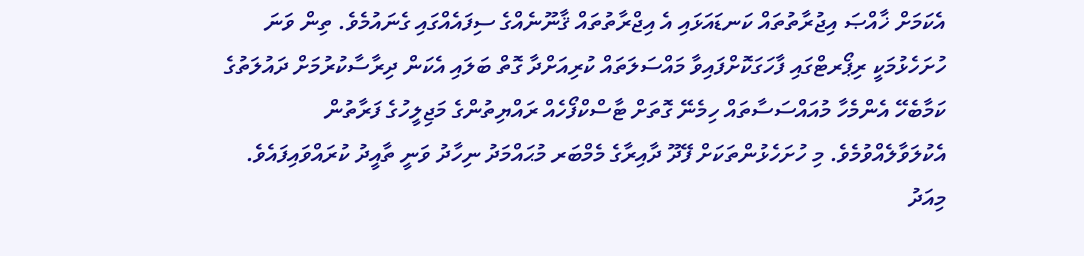އެކަމަށް ޚާއްޞަ އިޖުރާތުތައް ކަނޑައަޅައި އެ އިޖްރާތުތައް ޤާނޫނެއްގެ ސިފައެއްގައި ގެނައުމެވެ. ތިން ވަނަ ހުށަހެޅުމަކީ ރިޕޯރޓްގައި ފާހަގަކޮށްފައިވާ މައްސަލަތައް ކުރިއަށްދާ ގޮތް ބަލައި އެކަން ދިރާސާކުރުމަށް ދައުލަތުގެ ކަމާބެހޭ އެންމެހާ މުއައްސަސާތައް ހިމެނޭ ގޮތަށް ޓާސްކްފޯހެއް ރައްޔިތުންގެ މަޖިލީހުގެ ފަރާތުން އެކުލަވާލެއްވުމެވެ. މި ހުށަހެޅުންތަކަށް ފޭދޫ ދާއިރާގެ މެމްބަރ މުޙައްމަދު ނިހާދު ވަނީ ތާއީދު ކުރައްވައިފައެވެ. މިއަދު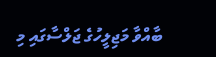ބާއްވާ މަޖިލީހުގެ ޖަލްސާގައި މި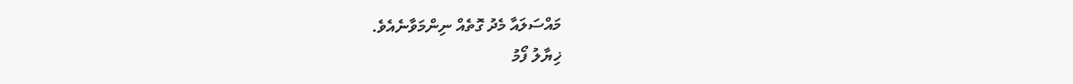މައްސަލައާ މެދު ގޮތެއް ނިންމަވާނެއެވެ.
ޚިޔާލު ފޯމު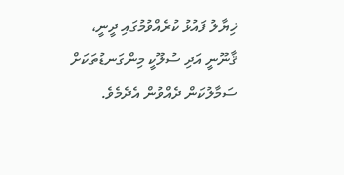ޚިޔާލު ފައުޅު ކުރެއްވުމުގައި ދީނީ، ޤާނޫނީ އަދި ސުލޫކީ މިންގަނޑުތަކަށް ސަމާލުކަން ދެއްވުން އެދެމެވެ.